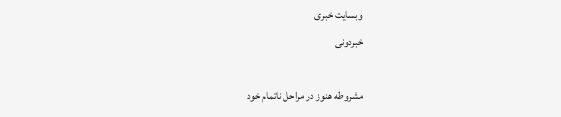وبسایت خبری
خبردونی

مشروطه هنوز در مراحل ناتمام خود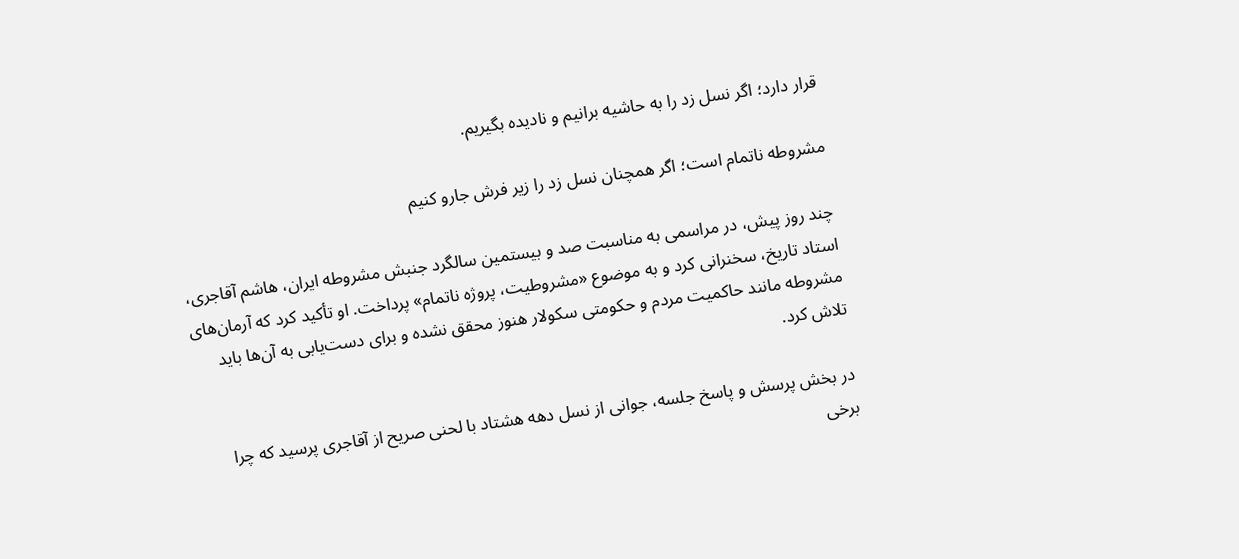قرار دارد؛ اگر نسل زد را به حاشیه برانیم و نادیده بگیریم.

مشروطه ناتمام است؛ اگر همچنان نسل زد را زیر فرش جارو کنیم

چند روز پیش، در مراسمی به مناسبت صد و بیستمین سالگرد جنبش مشروطه ایران، هاشم آقاجری، استاد تاریخ، سخنرانی کرد و به موضوع «مشروطیت، پروژه ناتمام» پرداخت. او تأکید کرد که آرمان‌های مشروطه مانند حاکمیت مردم و حکومتی سکولار هنوز محقق نشده و برای دست‌یابی به آن‌ها باید تلاش کرد.

در بخش پرسش و پاسخ جلسه، جوانی از نسل دهه هشتاد با لحنی صریح از آقاجری پرسید که چرا برخی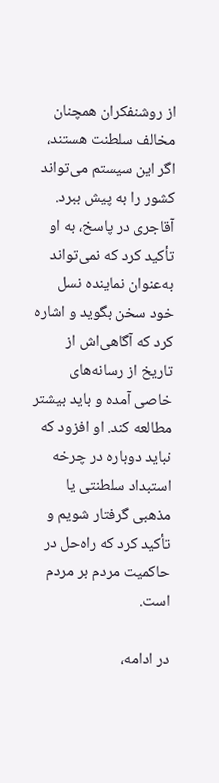از روشنفکران همچنان مخالف سلطنت هستند، اگر این سیستم می‌تواند کشور را به پیش ببرد. آقاجری در پاسخ، به او تأکید کرد که نمی‌تواند به‌عنوان نماینده نسل خود سخن بگوید و اشاره کرد که آگاهی‌اش از تاریخ از رسانه‌های خاصی آمده و باید بیشتر مطالعه کند. او افزود که نباید دوباره در چرخه استبداد سلطنتی یا مذهبی گرفتار شویم و تأکید کرد که راه‌حل در حاکمیت مردم بر مردم است.

در ادامه،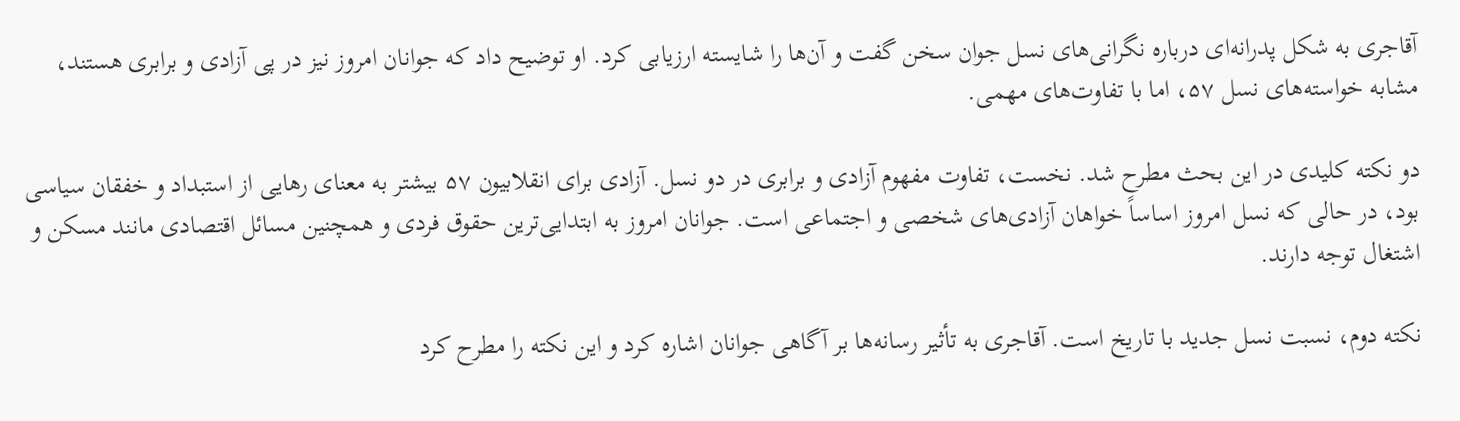آقاجری به شکل پدرانه‌ای درباره نگرانی‌های نسل جوان سخن گفت و آن‌ها را شایسته ارزیابی کرد. او توضیح داد که جوانان امروز نیز در پی آزادی و برابری هستند، مشابه خواسته‌های نسل ۵۷، اما با تفاوت‌های مهمی.

دو نکته کلیدی در این بحث مطرح شد. نخست، تفاوت مفهوم آزادی و برابری در دو نسل. آزادی برای انقلابیون ۵۷ بیشتر به معنای رهایی از استبداد و خفقان سیاسی بود، در حالی که نسل امروز اساساً خواهان آزادی‌های شخصی و اجتماعی است. جوانان امروز به ابتدایی‌ترین حقوق فردی و همچنین مسائل اقتصادی مانند مسکن و اشتغال توجه دارند.

نکته دوم، نسبت نسل جدید با تاریخ است. آقاجری به تأثیر رسانه‌ها بر آگاهی جوانان اشاره کرد و این نکته را مطرح کرد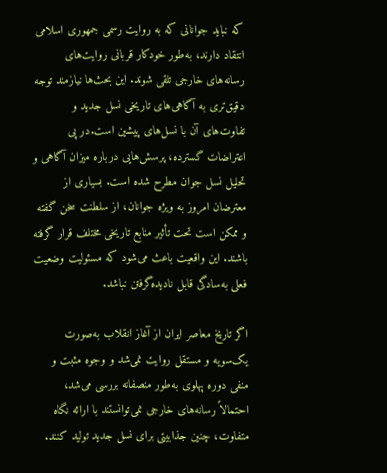که نباید جوانانی که به روایت رسمی جمهوری اسلامی انتقاد دارند، به‌طور خودکار قربانی روایت‌های رسانه‌های خارجی تلقی شوند. این بحث‌ها نیازمند توجه دقیق‌تری به آگاهی‌های تاریخی نسل جدید و تفاوت‌های آن با نسل‌های پیشین است.در پی اعتراضات گسترده، پرسش‌هایی درباره میزان آگاهی و تحلیل نسل جوان مطرح شده است. بسیاری از معترضان امروز به‌ ویژه جوانان، از سلطنت سخن گفته و ممکن است تحت تأثیر منابع تاریخی مختلف قرار گرفته باشند. این واقعیت باعث می‌شود که مسئولیت وضعیت فعلی به‌سادگی قابل نادیده‌گرفتن نباشد.

اگر تاریخ معاصر ایران از آغاز انقلاب به‌صورت یک‌سویه و مستقل روایت نمی‌شد و وجوه مثبت و منفی دوره پهلوی به‌طور منصفانه بررسی می‌شد، احتمالاً رسانه‌های خارجی نمی‌توانستند با ارائه نگاه متفاوت، چنین جذابیتی برای نسل جدید تولید کنند.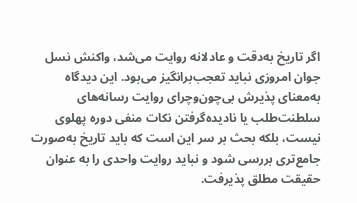اگر تاریخ به‌دقت و عادلانه روایت می‌شد، واکنش نسل جوان امروزی نباید تعجب‌برانگیز می‌بود. این دیدگاه به‌معنای پذیرش بی‌چون‌وچرای روایت رسانه‌های سلطنت‌طلب یا نادیده‌گرفتن نکات منفی دوره پهلوی نیست، بلکه بحث بر سر این است که باید تاریخ به‌صورت جامع‌تری بررسی شود و نباید روایت واحدی را به عنوان حقیقت مطلق پذیرفت.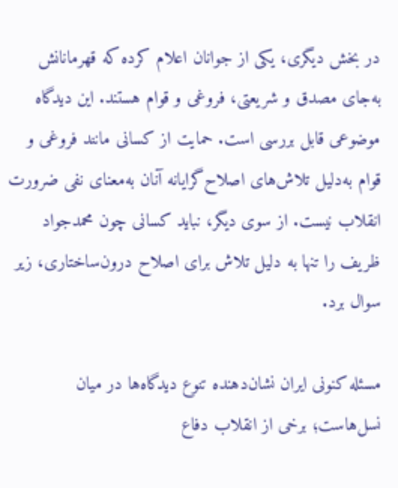در بخش دیگری، یکی از جوانان اعلام کرده که قهرمانانش به‌جای مصدق و شریعتی، فروغی و قوام هستند. این دیدگاه موضوعی قابل بررسی است. حمایت از کسانی مانند فروغی و قوام به‌دلیل تلاش‌های اصلاح‌گرایانه آنان به‌معنای نفی ضرورت انقلاب نیست. از سوی دیگر، نباید کسانی چون محمدجواد ظریف را تنها به دلیل تلاش برای اصلاح درون‌ساختاری، زیر سوال برد.

مسئله کنونی ایران نشان‌دهنده تنوع دیدگاه‌ها در میان نسل‌هاست؛ برخی از انقلاب دفاع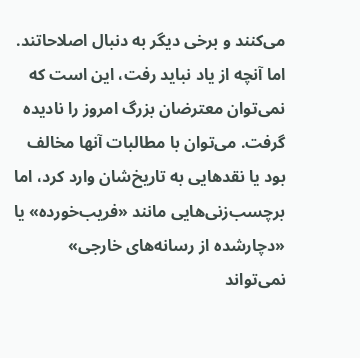می‌کنند و برخی دیگر به دنبال اصلاحاتند. اما آنچه از یاد نباید رفت، این است که نمی‌توان معترضان بزرگ امروز را نادیده گرفت. می‌توان با مطالبات آنها مخالف بود یا نقدهایی به تاریخ‌شان وارد کرد، اما برچسب‌زنی‌هایی مانند «فریب‌خورده» یا «دچارشده از رسانه‌های خارجی» نمی‌تواند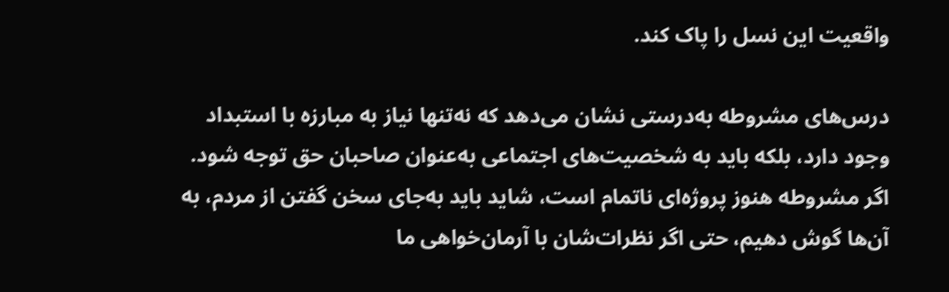واقعیت این نسل را پاک کند.

درس‌های مشروطه به‌درستی نشان می‌دهد که نه‌تنها نیاز به مبارزه با استبداد وجود دارد، بلکه باید به شخصیت‌های اجتماعی به‌عنوان صاحبان حق توجه شود. اگر مشروطه هنوز پروژه‌ای ناتمام است، شاید باید به‌جای سخن گفتن از مردم، به آن‌ها گوش دهیم، حتی اگر نظرات‌شان با آرمان‌خواهی ما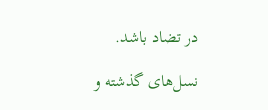در تضاد باشد.

نسل‌های گذشته و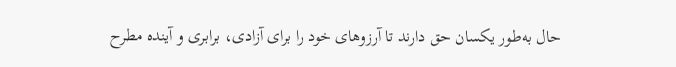حال به‌طور یکسان حق دارند تا آرزوهای خود را برای آزادی، برابری و آینده مطرح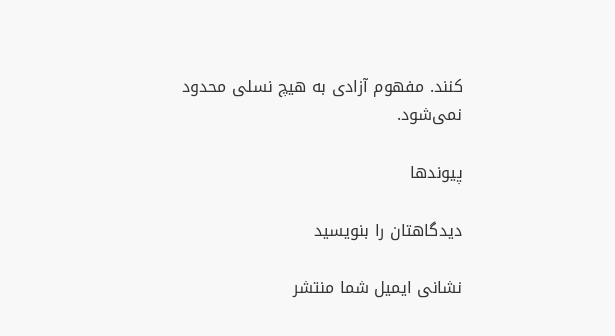کنند. مفهوم آزادی به هیچ نسلی محدود نمی‌شود.

پیوندها

دیدگاهتان را بنویسید

نشانی ایمیل شما منتشر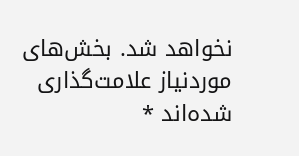نخواهد شد. بخش‌های موردنیاز علامت‌گذاری شده‌اند *